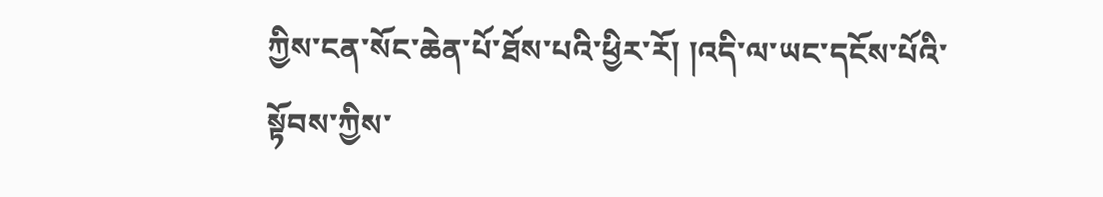ཀྱིས་ངན་སོང་ཆེན་པོ་ཐོས་པའི་ཕྱིར་རོ། །འདི་ལ་ཡང་དངོས་པོའི་སྟོབས་ཀྱིས་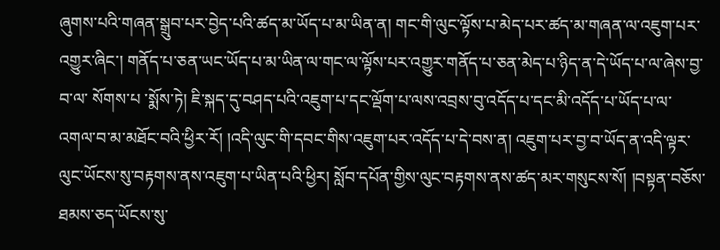ཞུགས་པའི་གཞན་སྒྲུབ་པར་བྱེད་པའི་ཚད་མ་ཡོད་པ་མ་ཡིན་ན། གང་གི་ལུང་ལྟོས་པ་མེད་པར་ཚད་མ་གཞན་ལ་འཇུག་པར་འགྱུར་ཞིང་། གནོད་པ་ཅན་ཡང་ཡོད་པ་མ་ཡིན་ལ་གང་ལ་ལྟོས་པར་འགྱུར་གནོད་པ་ཅན་མེད་པ་ཉིད་ན་དེ་ཡོད་པ་ལ་ཞེས་བྱ་བ་ལ་ སོགས་པ ་སྨོས་ཏེ། ཇི་སྐད་དུ་བཤད་པའི་འཇུག་པ་དང་ལྡོག་པ་ལས་འབྲས་བུ་འདོད་པ་དང་མི་འདོད་པ་ཡོད་པ་ལ་འགལ་བ་མ་མཐོང་བའི་ཕྱིར་རོ། །འདི་ལུང་གི་དབང་གིས་འཇུག་པར་འདོད་པ་དེ་བས་ན། འཇུག་པར་བྱ་བ་ཡོད་ན་འདི་ལྟར་ལུང་ཡོངས་སུ་བརྟགས་ནས་འཇུག་པ་ཡིན་པའི་ཕྱིར། སློབ་དཔོན་གྱིས་ལུང་བརྟགས་ནས་ཚད་མར་གསུངས་སོ། །བསྟན་བཅོས་ཐམས་ཅད་ཡོངས་སུ་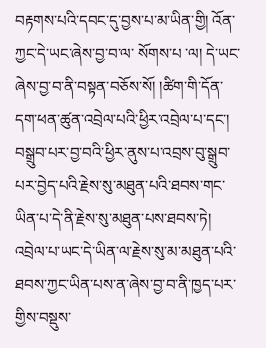བརྟགས་པའི་དབང་དུ་བྱས་པ་མ་ཡིན་གྱི། འོན་ཀྱང་དེ་ཡང་ཞེས་བྱ་བ་ལ་ སོགས་པ ་ལ། དེ་ཡང་ཞེས་བྱ་བ་ནི་བསྟན་བཅོས་སོ། །ཚིག་གི་དོན་དག་ཕན་ཚུན་འབྲེལ་པའི་ཕྱིར་འབྲེལ་པ་དང་། བསྒྲུབ་པར་བྱ་བའི་ཕྱིར་ནུས་པ་འབྲས་བུ་སྒྲུབ་པར་བྱེད་པའི་རྗེས་སུ་མཐུན་པའི་ཐབས་གང་ཡིན་པ་དེ་ནི་རྗེས་སུ་མཐུན་པས་ཐབས་ཏེ། འབྲེལ་པ་ཡང་དེ་ཡིན་ལ་རྗེས་སུ་མ་མཐུན་པའི་ཐབས་ཀྱང་ཡིན་པས་ན་ཞེས་བྱ་བ་ནི་ཁྱད་པར་གྱིས་བསྡུས་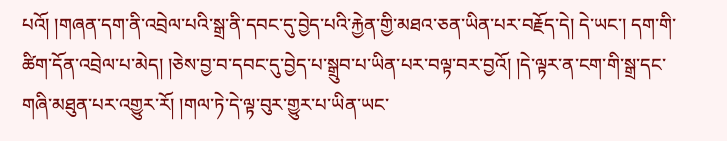པའོ། །གཞན་དག་ནི་འབྲེལ་པའི་སྒྲ་ནི་དབང་དུ་བྱེད་པའི་རྐྱེན་གྱི་མཐའ་ཅན་ཡིན་པར་བརྗོད་དེ། དེ་ཡང་། དག་གི་ཚིག་དོན་འབྲེལ་པ་མེད། །ཅེས་བྱ་བ་དབང་དུ་བྱེད་པ་སྒྲུབ་པ་ཡིན་པར་བལྟ་བར་བྱའོ། །དེ་ལྟར་ན་ངག་གི་སྒྲ་དང་གཞི་མཐུན་པར་འགྱུར་རོ། །གལ་ཏེ་དེ་ལྟ་བུར་གྱུར་པ་ཡིན་ཡང་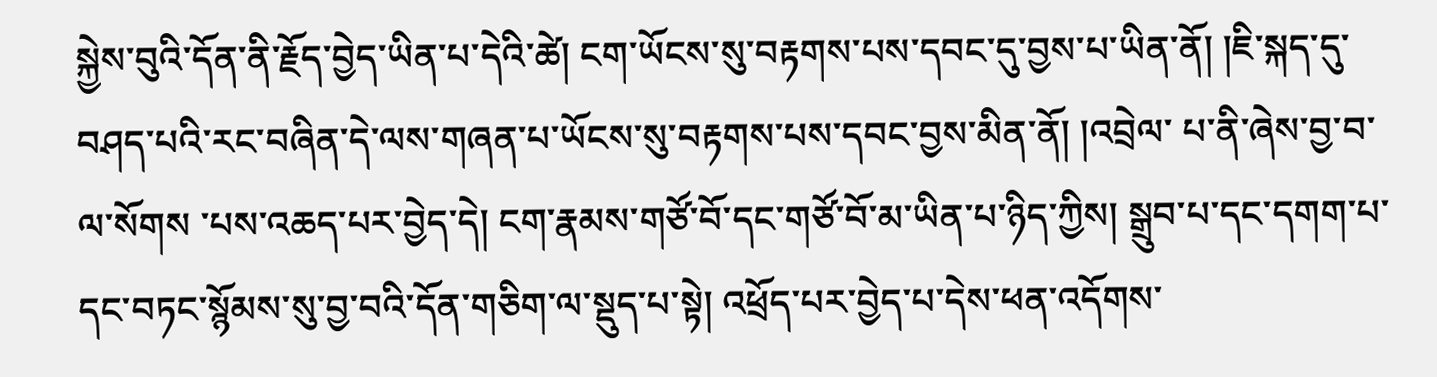སྐྱེས་བུའི་དོན་ནི་རྗོད་བྱེད་ཡིན་པ་དེའི་ཚེ། ངག་ཡོངས་སུ་བརྟགས་པས་དབང་དུ་བྱས་པ་ཡིན་ནོ། །ཇི་སྐད་དུ་བཤད་པའི་རང་བཞིན་དེ་ལས་གཞན་པ་ཡོངས་སུ་བརྟགས་པས་དབང་བྱས་མིན་ནོ། །འབྲེལ་ པ་ནི་ཞེས་བྱ་བ་ལ་སོགས ་པས་འཆད་པར་བྱེད་དེ། ངག་རྣམས་གཙོ་བོ་དང་གཙོ་བོ་མ་ཡིན་པ་ཉིད་ཀྱིས། སྒྲུབ་པ་དང་དགག་པ་དང་བཏང་སྙོམས་སུ་བྱ་བའི་དོན་གཅིག་ལ་སྡུད་པ་སྟེ། འཕྲོད་པར་བྱེད་པ་དེས་ཕན་འདོགས་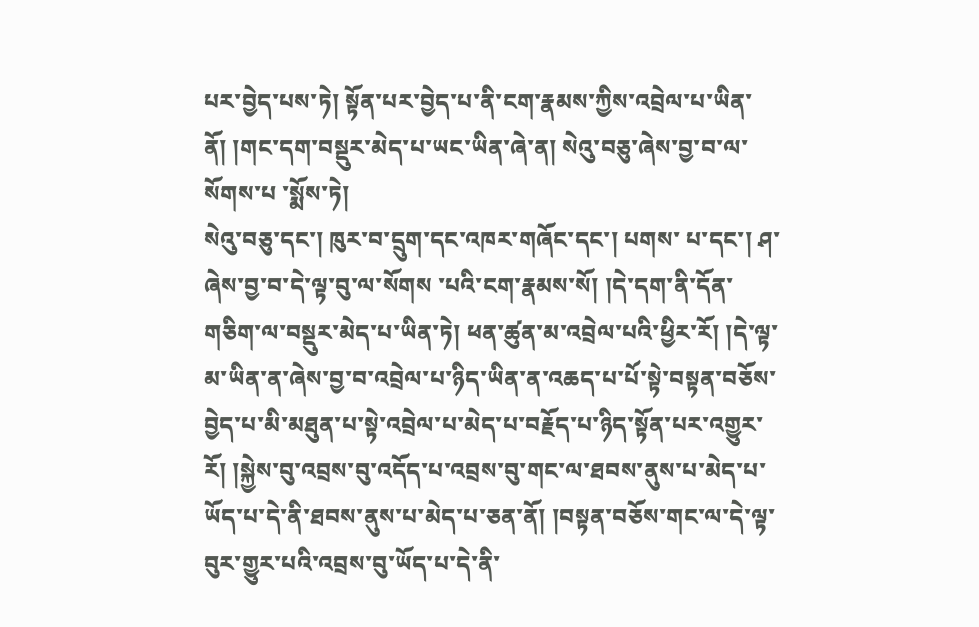པར་བྱེད་པས་ཏེ། སྟོན་པར་བྱེད་པ་ནི་ངག་རྣམས་ཀྱིས་འབྲེལ་པ་ཡིན་ནོ། །གང་དག་བསྡུར་མེད་པ་ཡང་ཡིན་ཞེ་ན། སེའུ་བཅུ་ཞེས་བྱ་བ་ལ་ སོགས་པ ་སྨོས་ཏེ།
སེའུ་བཅུ་དང་། ཁུར་བ་དྲུག་དང་འཁར་གཞོང་དང་། པགས་ པ་དང་། ཤ་ཞེས་བྱ་བ་དེ་ལྟ་བུ་ལ་སོགས ་པའི་ངག་རྣམས་སོ། །དེ་དག་ནི་དོན་གཅིག་ལ་བསྡུར་མེད་པ་ཡིན་ཏེ། ཕན་ཚུན་མ་འབྲེལ་པའི་ཕྱིར་རོ། །དེ་ལྟ་མ་ཡིན་ན་ཞེས་བྱ་བ་འབྲེལ་པ་ཉིད་ཡིན་ན་འཆད་པ་པོ་སྟེ་བསྟན་བཅོས་བྱེད་པ་མི་མཐུན་པ་སྟེ་འབྲེལ་པ་མེད་པ་བརྗོད་པ་ཉིད་སྟོན་པར་འགྱུར་རོ། །སྐྱེས་བུ་འབྲས་བུ་འདོད་པ་འབྲས་བུ་གང་ལ་ཐབས་ནུས་པ་མེད་པ་ཡོད་པ་དེ་ནི་ཐབས་ནུས་པ་མེད་པ་ཅན་ནོ། །བསྟན་བཅོས་གང་ལ་དེ་ལྟ་བུར་གྱུར་པའི་འབྲས་བུ་ཡོད་པ་དེ་ནི་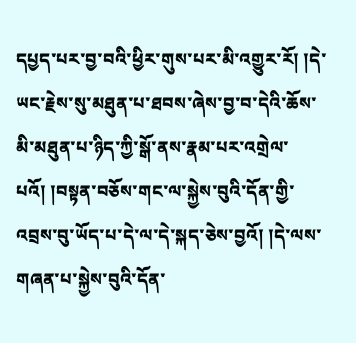དཔྱད་པར་བྱ་བའི་ཕྱིར་གུས་པར་མི་འགྱུར་རོ། །དེ་ཡང་རྗེས་སུ་མཐུན་པ་ཐབས་ཞེས་བྱ་བ་དེའི་ཆོས་མི་མཐུན་པ་ཉིད་ཀྱི་སྒོ་ནས་རྣམ་པར་འགྲེལ་པའོ། །བསྟན་བཅོས་གང་ལ་སྐྱེས་བུའི་དོན་གྱི་འབྲས་བུ་ཡོད་པ་དེ་ལ་དེ་སྐད་ཅེས་བྱའོ། །དེ་ལས་གཞན་པ་སྐྱེས་བུའི་དོན་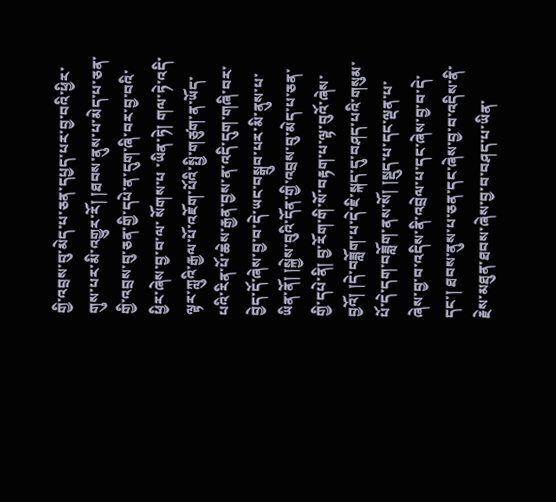གྱི་འབྲས་བུ་མེད་པ་ཅན་དཔྱད་པར་བྱ་བའི་ཕྱིར་གུས་པར་མི་འགྱུར་རོ། །ཐབས་ནུས་པ་མེད་པ་ཅན་གྱི་འབྲས་བུ་ཅན་གྱི་དཔེ་ན་དུག་ཞི་བར་བྱ་བའི་ཕྱིར་ཞེས་བྱ་བ་ལ་ སོགས་པ ་ཡིན་ཏེ། གལ་ཏེ་འདི་ལྟར་ཀླུའི་རྒྱལ་པོ་འཇོག་པོའི་སྤྱི་གཙུག་ན་ཡོད་པའི་རིན་པོ་ཆེས་རྒྱན་བྱས་ན་འདི་དུག་གཞི་བར་བྱེད་དོ་ཞེས་བྱ་བ་དེ་ཡང་བསྒྲུབ་པར་མི་ནུས་པ་ཡིན་ནོ། །སྐྱེས་བུའི་དོན་གྱི་འབྲས་བུ་མེད་པ་ཅན་གྱི་དཔེ་ནི། བྱ་རོག་གི་སོ་བརྟག་པ་ལྟ་བུའོ་ཞེས་བྱའོ། །དེ་བཟློག་པ་དེ་ཇི་སྐད་དུ་བཤད་པའི་གསུམ་པོ་དེ་དག་བཟློག་ནས་སོ། །སྡུད་པ་དང་ལྡན་པ་ཞེས་བྱ་བ་འདིས་ནི་འབྲེལ་པ་དང་ཞེས་བྱ་བ་དེ་དང་། ཐབས་ནུས་པ་ཅན་དང་ཞེས་བྱ་བ་འདིས་ནི་རྗེས་མཐུན་ཐབས་ཞེས་བྱ་བ་བཤད་པ་ཡིན་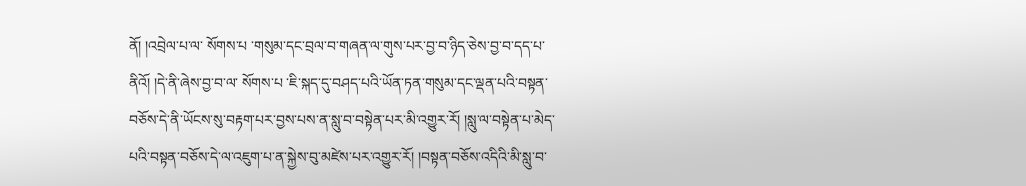ནོ། །འབྲེལ་པ་ལ་ སོགས་པ ་གསུམ་དང་བྲལ་བ་གཞན་ལ་གུས་པར་བྱ་བ་ཉིད་ཅེས་བྱ་བ་དད་པ་ནིའོ། །དེ་ནི་ཞེས་བྱ་བ་ལ་ སོགས་པ ་ཇི་སྐད་དུ་བཤད་པའི་ཡོན་ཏན་གསུམ་དང་ལྡན་པའི་བསྟན་བཅོས་དེ་ནི་ཡོངས་སུ་བརྟག་པར་བྱས་པས་ན་སླུ་བ་བསྟེན་པར་མི་འགྱུར་རོ། །སླུ་ལ་བསྟེན་པ་མེད་པའི་བསྟན་བཅོས་དེ་ལ་འཇུག་པ་ན་སྐྱེས་བུ་མཛེས་པར་འགྱུར་རོ། །བསྟན་བཅོས་འདིའི་མི་སླུ་བ་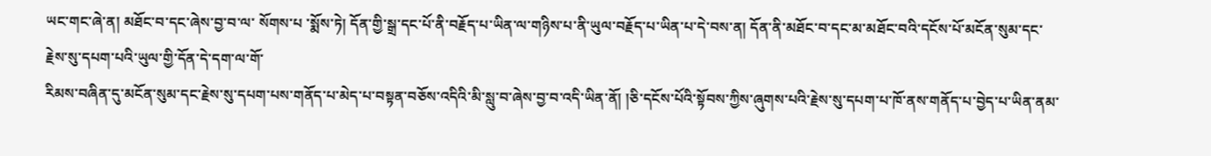ཡང་གང་ཞེ་ན། མཐོང་བ་དང་ཞེས་བྱ་བ་ལ་ སོགས་པ ་སྨོས་ཏེ། དོན་གྱི་སྒྲ་དང་པོ་ནི་བརྗོད་པ་ཡིན་ལ་གཉིས་པ་ནི་ཡུལ་བརྗོད་པ་ཡིན་པ་དེ་བས་ན། དོན་ནི་མཐོང་བ་དང་མ་མཐོང་བའི་དངོས་པོ་མངོན་སུམ་དང་རྗེས་སུ་དཔག་པའི་ཡུལ་གྱི་དོན་དེ་དག་ལ་གོ་
རིམས་བཞིན་དུ་མངོན་སུམ་དང་རྗེས་སུ་དཔག་པས་གནོད་པ་མེད་པ་བསྟན་བཅོས་འདིའི་མི་སླུ་བ་ཞེས་བྱ་བ་འདི་ཡིན་ནོ། །ཅི་དངོས་པོའི་སྟོབས་ཀྱིས་ཞུགས་པའི་རྗེས་སུ་དཔག་པ་ཁོ་ནས་གནོད་པ་བྱེད་པ་ཡིན་ནམ་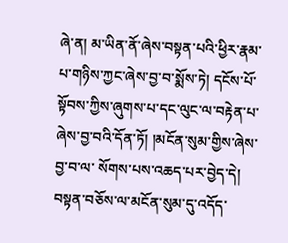ཞེ་ན། མ་ཡིན་ནོ་ཞེས་བསྟན་པའི་ཕྱིར་རྣམ་པ་གཉིས་ཀྱང་ཞེས་བྱ་བ་སྨོས་ཏེ། དངོས་པོ་སྟོབས་ཀྱིས་ཞུགས་པ་དང་ལུང་ལ་བརྟེན་པ་ཞེས་བྱ་བའི་དོན་ཏོ། །མངོན་སུམ་གྱིས་ཞེས་བྱ་བ་ལ་ སོགས་པས་འཆད་པར་བྱེད་དེ། བསྟན་བཅོས་ལ་མངོན་སུམ་དུ་འདོད་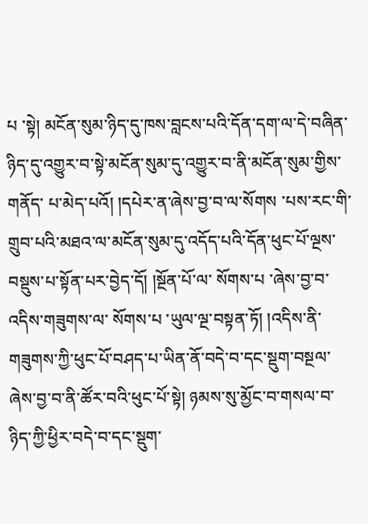པ ་སྟེ། མངོན་སུམ་ཉིད་དུ་ཁས་བླངས་པའི་དོན་དག་ལ་དེ་བཞིན་ཉིད་དུ་འགྱུར་བ་སྟེ་མངོན་སུམ་དུ་འགྱུར་བ་ནི་མངོན་སུམ་གྱིས་གནོད་ པ་མེད་པའོ། །དཔེར་ན་ཞེས་བྱ་བ་ལ་སོགས ་པས་རང་གི་གྲུབ་པའི་མཐའ་ལ་མངོན་སུམ་དུ་འདོད་པའི་དོན་ཕུང་པོ་ལྔས་བསྡུས་པ་སྟོན་པར་བྱེད་དོ། །སྔོན་པོ་ལ་ སོགས་པ ་ཞེས་བྱ་བ་འདིས་གཟུགས་ལ་ སོགས་པ ་ཡུལ་ལྔ་བསྟན་ཏོ། །འདིས་ནི་གཟུགས་ཀྱི་ཕུང་པོ་བཤད་པ་ཡིན་ནོ་བདེ་བ་དང་སྡུག་བསྔལ་ཞེས་བྱ་བ་ནི་ཚོར་བའི་ཕུང་པོ་སྟེ། ཉམས་སུ་མྱོང་བ་གསལ་བ་ཉིད་ཀྱི་ཕྱིར་བདེ་བ་དང་སྡུག་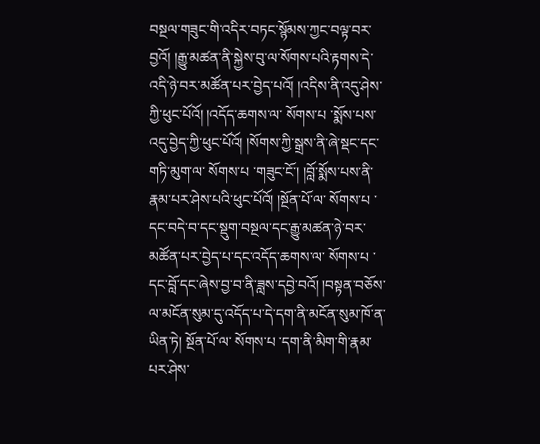བསྔལ་གཟུང་གི་འདིར་བཏང་སྙོམས་ཀྱང་བལྟ་བར་བྱའོ། །རྒྱུ་མཚན་ནི་སྐྱེས་བུ་ལ་སོགས་པའི་རྟགས་དེ་འདི་ཉེ་བར་མཚོན་པར་བྱེད་པའོ། །འདིས་ནི་འདུ་ཤེས་ཀྱི་ཕུང་པོའོ། །འདོད་ཆགས་ལ་ སོགས་པ ་སྨོས་པས་འདུ་བྱེད་ཀྱི་ཕུང་པོའོ། །སོགས་ཀྱི་སྒྲས་ནི་ཞེ་སྡང་དང་གཏི་མུག་ལ་ སོགས་པ ་གཟུང་ངོ་། །བློ་སྨོས་པས་ནི་རྣམ་པར་ཤེས་པའི་ཕུང་པོའོ། །སྔོན་པོ་ལ་ སོགས་པ ་དང་བདེ་བ་དང་སྡུག་བསྔལ་དང་རྒྱུ་མཚན་ཉེ་བར་མཚོན་པར་བྱེད་པ་དང་འདོད་ཆགས་ལ་ སོགས་པ ་དང་བློ་དང་ཞེས་བྱ་བ་ནི་ཟླས་དབྱེ་བའོ། །བསྟན་བཅོས་ལ་མངོན་སུམ་དུ་འདོད་པ་དེ་དག་ནི་མངོན་སུམ་ཁོ་ན་ཡིན་ཏེ། སྔོན་པོ་ལ་ སོགས་པ ་དག་ནི་མིག་གི་རྣམ་པར་ཤེས་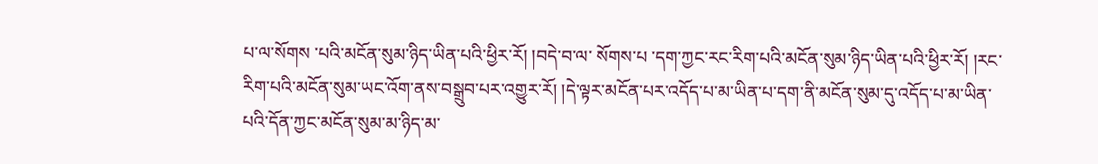པ་ལ་སོགས ་པའི་མངོན་སུམ་ཉིད་ཡིན་པའི་ཕྱིར་རོ། །བདེ་བ་ལ་ སོགས་པ ་དག་ཀྱང་རང་རིག་པའི་མངོན་སུམ་ཉིད་ཡིན་པའི་ཕྱིར་རོ། །རང་རིག་པའི་མངོན་སུམ་ཡང་འོག་ནས་བསྒྲུབ་པར་འགྱུར་རོ། །དེ་ལྟར་མངོན་པར་འདོད་པ་མ་ཡིན་པ་དག་ནི་མངོན་སུམ་དུ་འདོད་པ་མ་ཡིན་པའི་དོན་ཀྱང་མངོན་སུམ་མ་ཉིད་མ་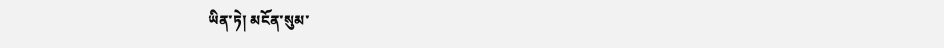ཡིན་ཏེ། མངོན་སུམ་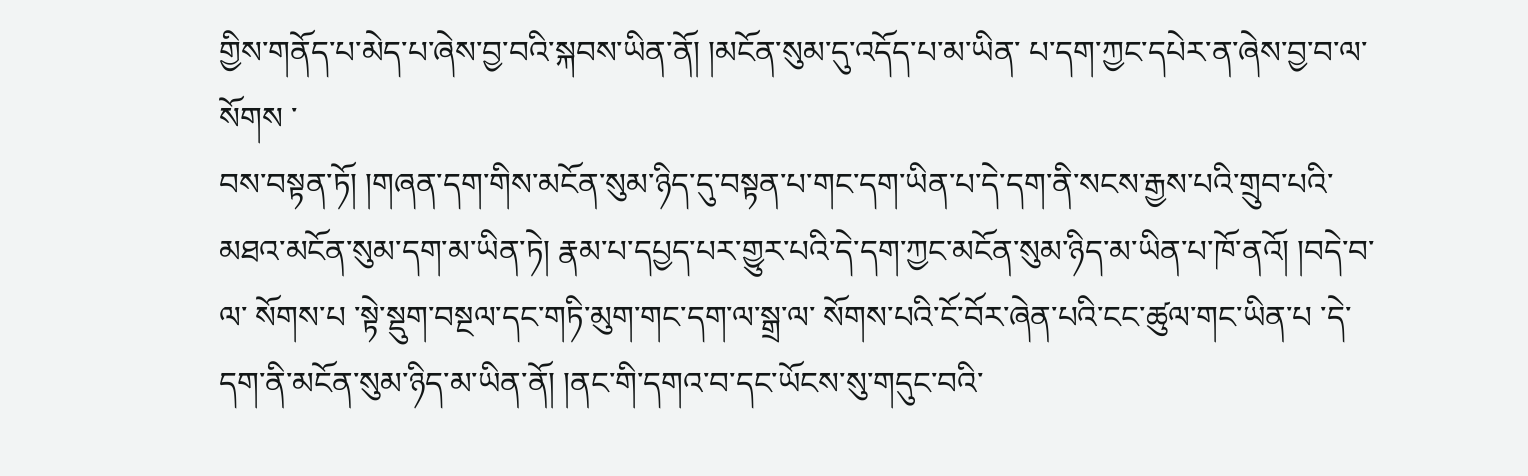གྱིས་གནོད་པ་མེད་པ་ཞེས་བྱ་བའི་སྐབས་ཡིན་ནོ། །མངོན་སུམ་དུ་འདོད་པ་མ་ཡིན་ པ་དག་ཀྱང་དཔེར་ན་ཞེས་བྱ་བ་ལ་སོགས ་
བས་བསྟན་ཏོ། །གཞན་དག་གིས་མངོན་སུམ་ཉིད་དུ་བསྟན་པ་གང་དག་ཡིན་པ་དེ་དག་ནི་སངས་རྒྱས་པའི་གྲུབ་པའི་མཐའ་མངོན་སུམ་དག་མ་ཡིན་ཏེ། རྣམ་པ་དཔྱད་པར་གྱུར་པའི་དེ་དག་ཀྱང་མངོན་སུམ་ཉིད་མ་ཡིན་པ་ཁོ་ནའོ། །བདེ་བ་ལ་ སོགས་པ ་སྟེ་སྡུག་བསྔལ་དང་གཏི་མུག་གང་དག་ལ་སྒྲ་ལ་ སོགས་པའི་ངོ་བོར་ཞེན་པའི་ངང་ཚུལ་གང་ཡིན་པ ་དེ་དག་ནི་མངོན་སུམ་ཉིད་མ་ཡིན་ནོ། །ནང་གི་དགའ་བ་དང་ཡོངས་སུ་གདུང་བའི་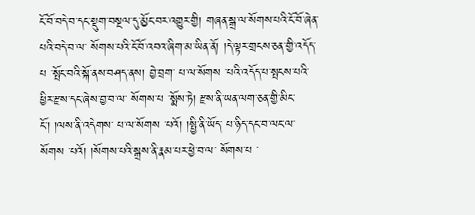ངོ་བོ་བདེ་བ་དང་སྡུག་བསྔལ་དུ་མྱོང་བར་འགྱུར་གྱི། གཞན་སྒྲ་ལ་སོགས་པའི་ངོ་བོ་ཞེན་པའི་བདེ་བ་ལ་ སོགས་པའི་ངོ་བོ་འབའ་ཞིག་མ་ཡིན་ནོ། །དེ་ལྟར་གྲངས་ཅན་གྱི་འདོད་པ ་སྤོང་བའི་སྐོ་ནས་བཤད་ནས། བྱེ་བྲག་ པ་ལ་སོགས ་པའི་འདོད་པ་སྤངས་པའི་ཕྱིར་རྫས་དང་ཞེས་བྱ་བ་ལ་ སོགས་པ ་སྨོས་ཏེ། རྫས་ནི་ཡན་ལག་ཅན་གྱི་མིང་ངོ་། །ལས་ནི་འདེགས་ པ་ལ་སོགས ་པའོ། །སྤྱི་ནི་ཡོད་ པ་ཉིད་དང་བ་ལང་ལ་སོགས ་པའོ། །སོགས་པའི་སྒྲས་ནི་རྣམ་པར་ཕྱེ་བ་ལ་ སོགས་པ ་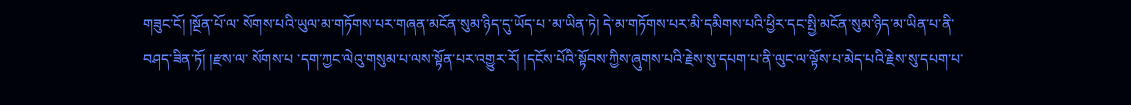གཟུང་ངོ། །སྔོན་པོ་ལ་ སོགས་པའི་ཡུལ་མ་གཏོགས་པར་གཞན་མངོན་སུམ་ཉིད་དུ་ཡོད་པ ་མ་ཡིན་ཏེ། དེ་མ་གཏོགས་པར་མི་དམིགས་པའི་ཕྱིར་དང་སྤྱི་མངོན་སུམ་ཉིད་མ་ཡིན་པ་ནི་བཤད་ཟིན་ཏོ། །རྫས་ལ་ སོགས་པ ་དག་ཀྱང་ལེའུ་གསུམ་པ་ལས་སྟོན་པར་འགྱུར་རོ། །དངོས་པོའི་སྟོབས་ཀྱིས་ཞུགས་པའི་རྗེས་སུ་དཔག་པ་ནི་ལུང་ལ་ལྟོས་པ་མེད་པའི་རྗེས་སུ་དཔག་པ་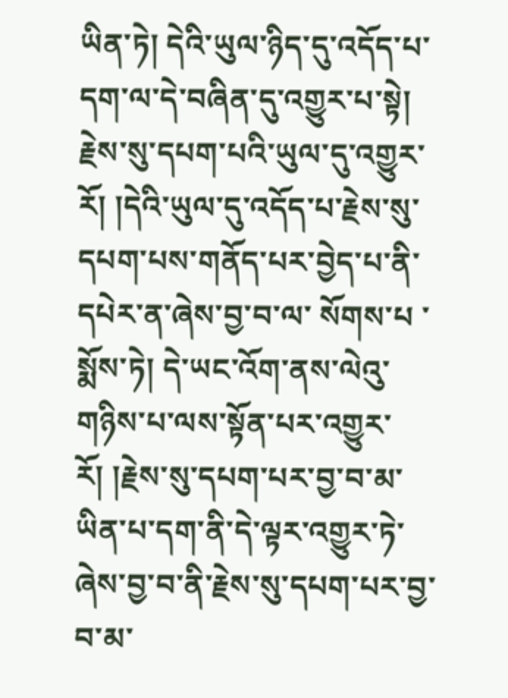ཡིན་ཏེ། དེའི་ཡུལ་ཉིད་དུ་འདོད་པ་དག་ལ་དེ་བཞིན་དུ་འགྱུར་པ་སྟེ། རྗེས་སུ་དཔག་པའི་ཡུལ་དུ་འགྱུར་རོ། །དེའི་ཡུལ་དུ་འདོད་པ་རྗེས་སུ་དཔག་པས་གནོད་པར་བྱེད་པ་ནི་དཔེར་ན་ཞེས་བྱ་བ་ལ་ སོགས་པ ་སྨོས་ཏེ། དེ་ཡང་འོག་ནས་ལེའུ་གཉིས་པ་ལས་སྟོན་པར་འགྱུར་རོ། །རྗེས་སུ་དཔག་པར་བྱ་བ་མ་ཡིན་པ་དག་ནི་དེ་ལྟར་འགྱུར་ཏེ་ཞེས་བྱ་བ་ནི་རྗེས་སུ་དཔག་པར་བྱ་བ་མ་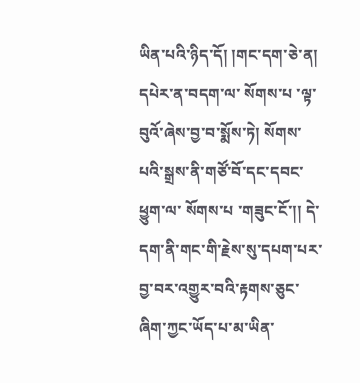ཡིན་པའི་ཉིད་དོ། །གང་དག་ཅེ་ན། དཔེར་ན་བདག་ལ་ སོགས་པ ་ལྟ་བུའོ་ཞེས་བྱ་བ་སྨོས་ཏེ། སོགས་པའི་སྒྲས་ནི་གཙོ་བོ་དང་དབང་ཕྱུག་ལ་ སོགས་པ ་གཟུང་ངོ་།། དེ་དག་ནི་གང་གི་རྗེས་སུ་དཔག་པར་བྱ་བར་འགྱུར་བའི་རྟགས་ཅུང་ཞིག་ཀྱང་ཡོད་པ་མ་ཡིན་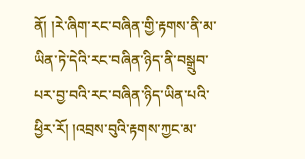ནོ། །རེ་ཞིག་རང་བཞིན་གྱི་རྟགས་ནི་མ་ཡིན་ཏེ་དེའི་རང་བཞིན་ཉིད་ནི་བསྒྲུབ་པར་བྱ་བའི་རང་བཞིན་ཉིད་ཡིན་པའི་ཕྱིར་རོ། །འབྲས་བུའི་རྟགས་ཀྱང་མ་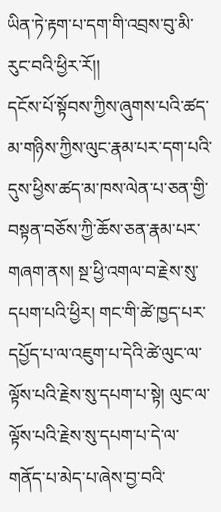ཡིན་ཏེ་རྟག་པ་དག་གི་འབྲས་བུ་མི་རུང་བའི་ཕྱིར་རོ།།
དངོས་པོ་སྟོབས་ཀྱིས་ཞུགས་པའི་ཚད་མ་གཉིས་ཀྱིས་ལུང་རྣམ་པར་དག་པའི་དུས་ཕྱིས་ཚད་མ་ཁས་ལེན་པ་ཅན་གྱི་བསྟན་བཅོས་ཀྱི་ཆོས་ཅན་རྣམ་པར་གཞག་ནས། སྔ་ཕྱི་འགལ་བ་རྗེས་སུ་དཔག་པའི་ཕྱིར། གང་གི་ཚེ་ཁྱད་པར་དཔྱོད་པ་ལ་འཇུག་པ་དེའི་ཚེ་ལུང་ལ་ལྟོས་པའི་རྗེས་སུ་དཔག་པ་སྟེ། ལུང་ལ་ལྟོས་པའི་རྗེས་སུ་དཔག་པ་དེ་ལ་གནོད་པ་མེད་པ་ཞེས་བྱ་བའི་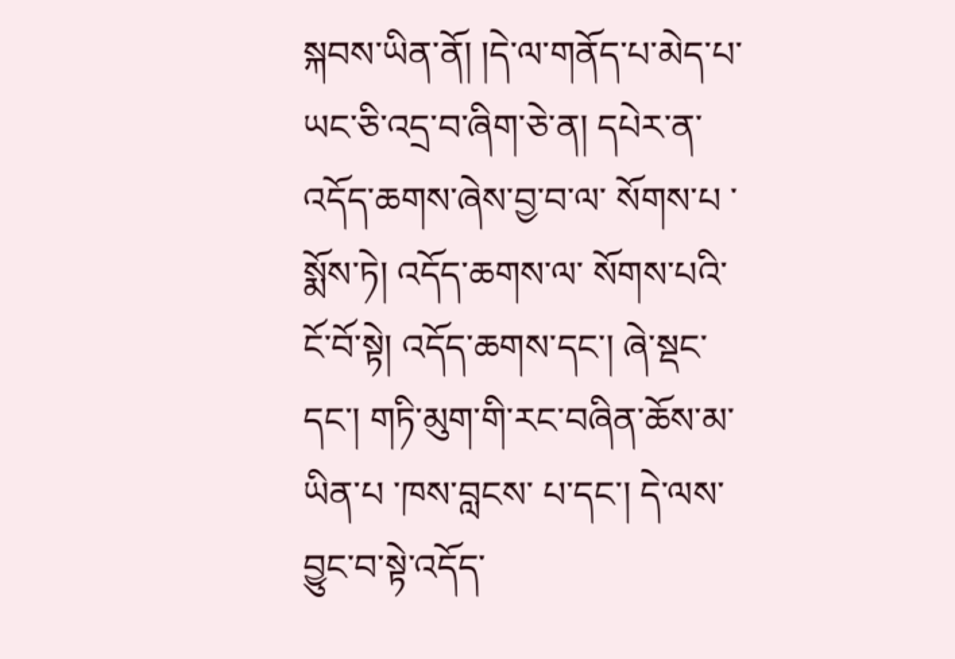སྐབས་ཡིན་ནོ། །དེ་ལ་གནོད་པ་མེད་པ་ཡང་ཅི་འདྲ་བ་ཞིག་ཅེ་ན། དཔེར་ན་འདོད་ཆགས་ཞེས་བྱ་བ་ལ་ སོགས་པ ་སྨོས་ཏེ། འདོད་ཆགས་ལ་ སོགས་པའི་ངོ་བོ་སྟེ། འདོད་ཆགས་དང་། ཞེ་སྡང་དང་། གཏི་མུག་གི་རང་བཞིན་ཆོས་མ་ཡིན་པ ་ཁས་བླངས་ པ་དང་། དེ་ལས་བྱུང་བ་སྟེ་འདོད་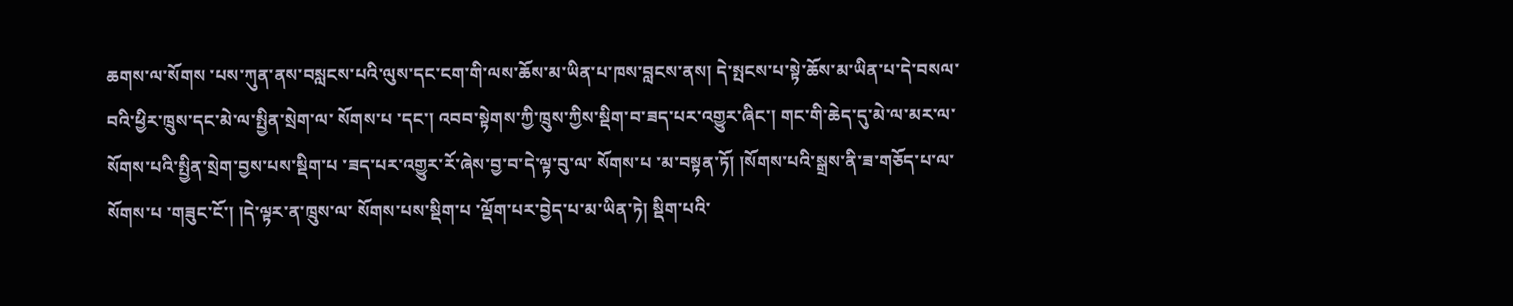ཆགས་ལ་སོགས ་པས་ཀུན་ནས་བསླངས་པའི་ལུས་དང་ངག་གི་ལས་ཆོས་མ་ཡིན་པ་ཁས་བླངས་ནས། དེ་སྤངས་པ་སྟེ་ཆོས་མ་ཡིན་པ་དེ་བསལ་བའི་ཕྱིར་ཁྲུས་དང་མེ་ལ་སྤྱིན་སྲེག་ལ་ སོགས་པ ་དང་། འབབ་སྟེགས་ཀྱི་ཁྲུས་ཀྱིས་སྡིག་བ་ཟད་པར་འགྱུར་ཞིང་། གང་གི་ཆེད་དུ་མེ་ལ་མར་ལ་ སོགས་པའི་སྤྱིན་སྲེག་བྱས་པས་སྡིག་པ ་ཟད་པར་འགྱུར་རོ་ཞེས་བྱ་བ་དེ་ལྟ་བུ་ལ་ སོགས་པ ་མ་བསྟན་ཏོ། །སོགས་པའི་སྒྲས་ནི་ཟ་གཅོད་པ་ལ་ སོགས་པ ་གཟུང་ངོ་། །དེ་ལྟར་ན་ཁྲུས་ལ་ སོགས་པས་སྡིག་པ ་ལྡོག་པར་བྱེད་པ་མ་ཡིན་ཏེ། སྡིག་པའི་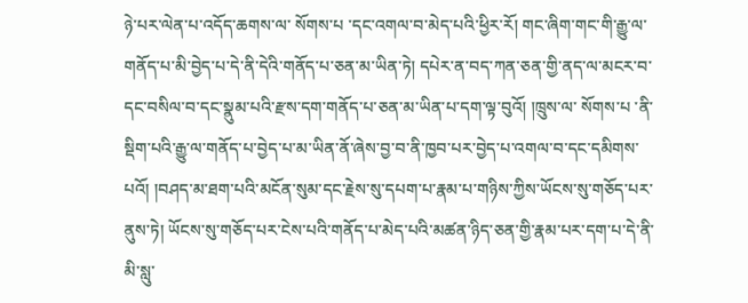ཉེ་པར་ལེན་པ་འདོད་ཆགས་ལ་ སོགས་པ ་དང་འགལ་བ་མེད་པའི་ཕྱིར་རོ། གང་ཞིག་གང་གི་རྒྱུ་ལ་གནོད་པ་མི་བྱེད་པ་དེ་ནི་དེའི་གནོད་པ་ཅན་མ་ཡིན་ཏེ། དཔེར་ན་བད་ཀན་ཅན་གྱི་ནད་ལ་མངར་བ་དང་བསིལ་བ་དང་སྣུམ་པའི་རྫས་དག་གནོད་པ་ཅན་མ་ཡིན་པ་དག་ལྟ་བུའོ། །ཁྲུས་ལ་ སོགས་པ ་ནི་སྡིག་པའི་རྒྱུ་ལ་གནོད་པ་བྱེད་པ་མ་ཡིན་ནོ་ཞེས་བྱ་བ་ནི་ཁྱབ་པར་བྱེད་པ་འགལ་བ་དང་དམིགས་པའོ། །བཤད་མ་ཐག་པའི་མངོན་སུམ་དང་རྗེས་སུ་དཔག་པ་རྣམ་པ་གཉིས་ཀྱིས་ཡོངས་སུ་གཅོད་པར་ནུས་ཏེ། ཡོངས་སུ་གཅོད་པར་ངེས་པའི་གནོད་པ་མེད་པའི་མཚན་ཉིད་ཅན་གྱི་རྣམ་པར་དག་པ་དེ་ནི་མི་སླུ་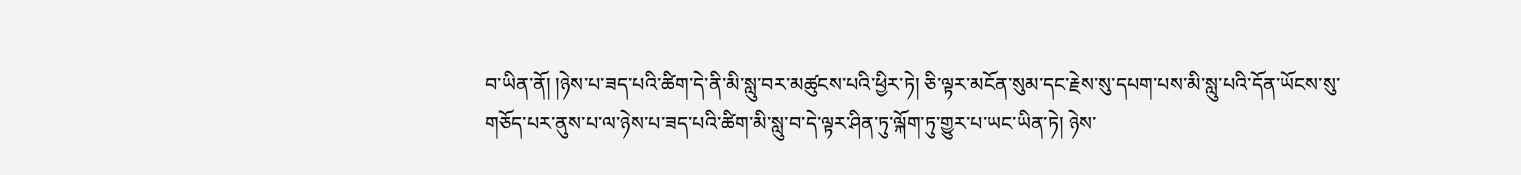བ་ཡིན་ནོ། །ཉེས་པ་ཟད་པའི་ཚིག་དེ་ནི་མི་སླུ་བར་མཚུངས་པའི་ཕྱིར་ཏེ། ཅི་ལྟར་མངོན་སུམ་དང་རྗེས་སུ་དཔག་པས་མི་སླུ་པའི་དོན་ཡོངས་སུ་གཅོད་པར་ནུས་པ་ལ་ཉེས་པ་ཟད་པའི་ཚིག་མི་སླུ་བ་དེ་ལྟར་ཤིན་ཏུ་ལྐོག་ཏུ་གྱུར་པ་ཡང་ཡིན་ཏེ། ཉེས་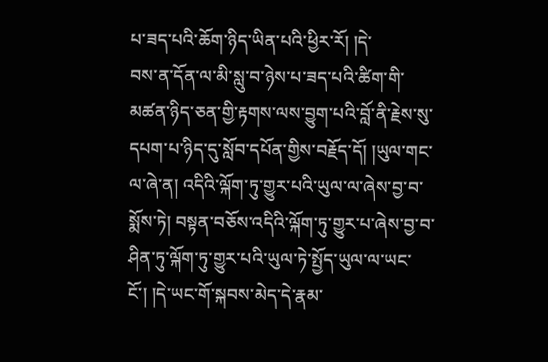པ་ཟད་པའི་ཆོག་ཉིད་ཡིན་པའི་ཕྱིར་རོ། །དེ་
བས་ན་དོན་ལ་མི་སླུ་བ་ཉེས་པ་ཟད་པའི་ཚིག་གི་མཚན་ཉིད་ཅན་གྱི་རྟགས་ལས་བྱུག་པའི་བློ་ནི་རྗེས་སུ་དཔག་པ་ཉིད་དུ་སློབ་དཔོན་གྱིས་བརྗོད་དོ། །ཡུལ་གང་ལ་ཞེ་ན། འདིའི་ལྐོག་ཏུ་གྱུར་པའི་ཡུལ་ལ་ཞེས་བྱ་བ་སྨོས་ཏེ། བསྟན་བཅོས་འདིའི་ལྐོག་ཏུ་གྱུར་པ་ཞེས་བྱ་བ་ཤིན་ཏུ་ལྐོག་ཏུ་གྱུར་པའི་ཡུལ་ཏེ་སྤྱོད་ཡུལ་ལ་ཡང་ངོ་། །དེ་ཡང་གོ་སྐབས་མེད་དེ་རྣམ་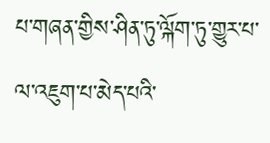པ་གཞན་གྱིས་ཤིན་ཏུ་ལྐོག་ཏུ་གྱུར་པ་ལ་འཇུག་པ་མེད་པའི་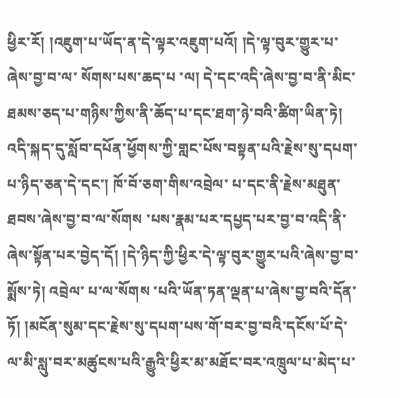ཕྱིར་རོ། །འཇུག་པ་ཡོད་ན་དེ་ལྟར་འཇུག་པའོ། །དེ་ལྟ་བུར་གྱུར་པ་ཞེས་བྱ་བ་ལ་ སོགས་པས་ཆད་པ ་ལ། དེ་དང་འདི་ཞེས་བྱ་བ་ནི་མིང་ཐམས་ཅད་པ་གཉིས་ཀྱིས་ནི་ཆོད་པ་དང་ཐག་ཉེ་བའི་ཚིག་ཡིན་ཏེ། འདི་སྐད་དུ་སློབ་དཔོན་ཕྱོགས་ཀྱི་གླང་པོས་བསྟན་པའི་རྗེས་སུ་དཔག་པ་ཉིད་ཅན་དེ་དང་། ཁོ་བོ་ཅག་གིས་འབྲེལ་ པ་དང་ནི་རྗེས་མཐུན་ཐབས་ཞེས་བྱ་བ་ལ་སོགས ་པས་རྣམ་པར་དཔྱད་པར་བྱ་བ་འདི་ནི་ཞེས་སྟོན་པར་བྱེད་དོ། །དེ་ཉིད་ཀྱི་ཕྱིར་དེ་ལྟ་བུར་གྱུར་པའི་ཞེས་བྱ་བ་སྨོས་ཏེ། འབྲེལ་ པ་ལ་སོགས ་པའི་ཡོན་ཏན་ལྡན་པ་ཞེས་བྱ་བའི་དོན་ཏོ། །མངོན་སུམ་དང་རྗེས་སུ་དཔག་པས་གོ་བར་བྱ་བའི་དངོས་པོ་དེ་ལ་མི་སླུ་བར་མཚུངས་པའི་རྒྱུའི་ཕྱིར་མ་མཐོང་བར་འཁྲུལ་པ་མེད་པ་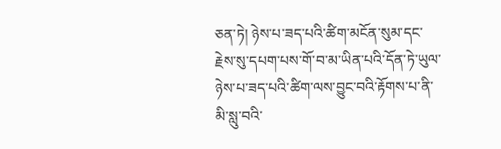ཅན་ཏེ། ཉེས་པ་ཟད་པའི་ཚིག་མངོན་སུམ་དང་རྗེས་སུ་དཔག་པས་གོ་བ་མ་ཡིན་པའི་དོན་ཏེ་ཡུལ་ཉེས་པ་ཟད་པའི་ཚིག་ལས་བྱུང་བའི་རྟོགས་པ་ནི་མི་སླུ་བའི་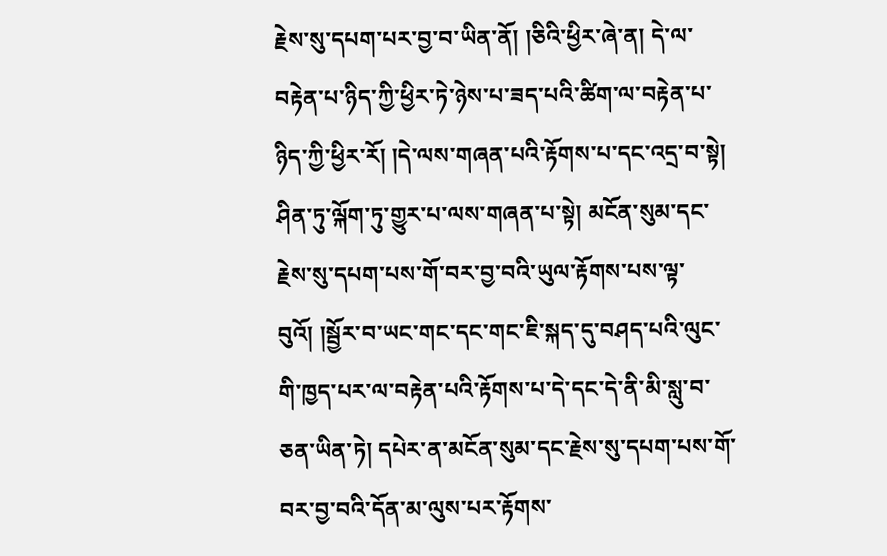རྗེས་སུ་དཔག་པར་བྱ་བ་ཡིན་ནོ། །ཅིའི་ཕྱིར་ཞེ་ན། དེ་ལ་བརྟེན་པ་ཉིད་ཀྱི་ཕྱིར་ཏེ་ཉེས་པ་ཟད་པའི་ཚིག་ལ་བརྟེན་པ་ཉིད་ཀྱི་ཕྱིར་རོ། །དེ་ལས་གཞན་པའི་རྟོགས་པ་དང་འདྲ་བ་སྟེ། ཤིན་ཏུ་ལྐོག་ཏུ་གྱུར་པ་ལས་གཞན་པ་སྟེ། མངོན་སུམ་དང་རྗེས་སུ་དཔག་པས་གོ་བར་བྱ་བའི་ཡུལ་རྟོགས་པས་ལྟ་བུའོ། །སྦྱོར་བ་ཡང་གང་དང་གང་ཇི་སྐད་དུ་བཤད་པའི་ལུང་གི་ཁྱད་པར་ལ་བརྟེན་པའི་རྟོགས་པ་དེ་དང་དེ་ནི་མི་སླུ་བ་ཅན་ཡིན་ཏེ། དཔེར་ན་མངོན་སུམ་དང་རྗེས་སུ་དཔག་པས་གོ་བར་བྱ་བའི་དོན་མ་ལུས་པར་རྟོགས་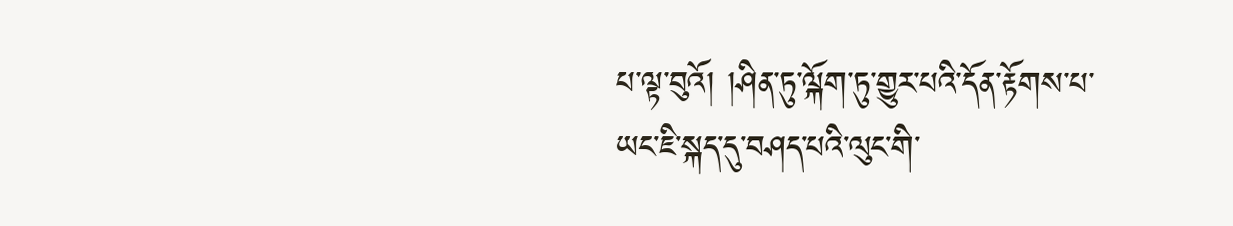པ་ལྟ་བུའོ། །ཤིན་ཏུ་ལྐོག་ཏུ་གྱུར་པའི་དོན་རྟོགས་པ་ཡང་ཇི་སྐད་དུ་བཤད་པའི་ལུང་གི་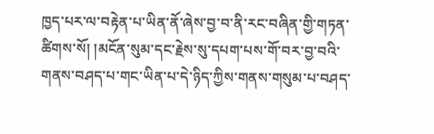ཁྱད་པར་ལ་བརྟེན་པ་ཡིན་ནོ་ཞེས་བྱ་བ་ནི་རང་བཞིན་གྱི་གཏན་ཚིགས་སོ། །མངོན་སུམ་དང་རྗེས་སུ་དཔག་པས་གོ་བར་བྱ་བའི་གནས་བཤད་པ་གང་ཡིན་པ་དེ་ཉིད་ཀྱིས་གནས་གསུམ་པ་བཤད་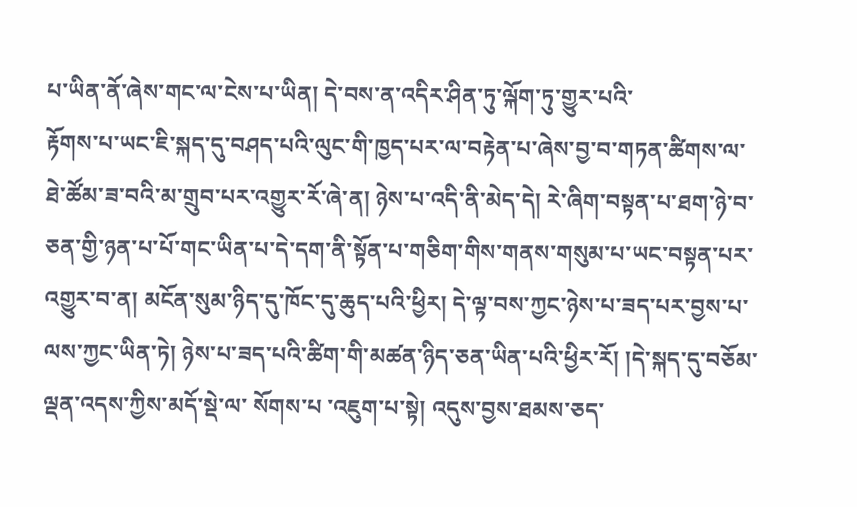པ་ཡིན་ནོ་ཞེས་གང་ལ་ངེས་པ་ཡིན། དེ་བས་ན་འདིར་ཤིན་ཏུ་ལྐོག་ཏུ་གྱུར་པའི་
རྟོགས་པ་ཡང་ཇི་སྐད་དུ་བཤད་པའི་ལུང་གི་ཁྱད་པར་ལ་བརྟེན་པ་ཞེས་བྱ་བ་གཏན་ཚིགས་ལ་ཐེ་ཚོམ་ཟ་བའི་མ་གྲུབ་པར་འགྱུར་རོ་ཞེ་ན། ཉེས་པ་འདི་ནི་མེད་དེ། རེ་ཞིག་བསྟན་པ་ཐག་ཉེ་བ་ཅན་གྱི་ཉན་པ་པོ་གང་ཡིན་པ་དེ་དག་ནི་སྟོན་པ་གཅིག་གིས་གནས་གསུམ་པ་ཡང་བསྟན་པར་འགྱུར་བ་ན། མངོན་སུམ་ཉིད་དུ་ཁོང་དུ་ཆུད་པའི་ཕྱིར། དེ་ལྟ་བས་ཀྱང་ཉེས་པ་ཟད་པར་བྱས་པ་ལས་ཀྱང་ཡིན་ཏེ། ཉེས་པ་ཟད་པའི་ཚིག་གི་མཚན་ཉིད་ཅན་ཡིན་པའི་ཕྱིར་རོ། །དེ་སྐད་དུ་བཅོམ་ལྡན་འདས་ཀྱིས་མདོ་སྡེ་ལ་ སོགས་པ ་འཇུག་པ་སྟེ། འདུས་བྱས་ཐམས་ཅད་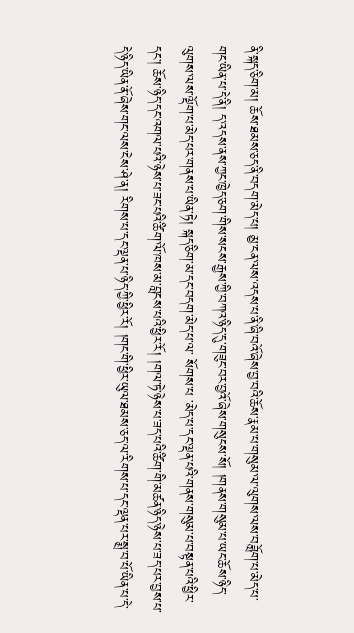ནི་སྐད་ཅིག་མ། ཆོས་ཐམས་ཅད་ནི་བདག་མེད་པ། མྱ་ངན་ལས་འདས་པ་ནི་ཞི་བའོ་ཞེས་བྱ་བའི་ཆོས་རྣམ་པ་གསུམ་ལ་ལུགས་ལས་བཟློག་པ་མེད་པ་གང་ཡིན་པ་དེ་ནི། ད་འདས་ནས་ཀྱང་ཁྱེད་ཅག་གིས་སངས་རྒྱས་ཀྱི་བཀའ་ཉིད་དུ་གཟུང་བར་བྱའོ་ཞེས་གསུངས་སོ། །གནས་གསུམ་པ་ཡང་ཆོས་ཉིད་ལུགས་ལས་ལྡོག་པ་མེད་པར་གནས་པ་ཡིན་ཏེ། སྐད་ཅིག་མ་དང་བདག་མེད་པ་ལ་ སོགས་པ ་མེད་པ་དང་ལྡན་པའི་གནས་གསུམ་པ་བསྟན་པའི་ཕྱིར་དང་། ཆོས་ཉིད་དང་འགལ་པའི་ཉེས་པ་ཟང་པའི་ཚིག་ལོ་ཁས་མ་བླངས་པའི་ཕྱིར་རོ། །གལ་ཏེ་ཉེས་པ་ཟད་པའི་ཚིག་གི་མཚན་ཉིད་ཉེས་པ་ཟད་པར་བྱས་པ་དེ་ཉིད་ཡིན་ནོ་ཞེས་གང་ལས་ངེས་ཤེ་ན། རིགས་པ་དང་ལྡན་པ་ཉིད་ཀྱི་ཕྱིར་རོ། །གང་གི་ཕྱིར་ཡུལ་ཐམས་ཅད་ལ་རིགས་པ་དང་ལྡན་པར་སྨྲ་བ་པོ་ཡིན་པ་དེ་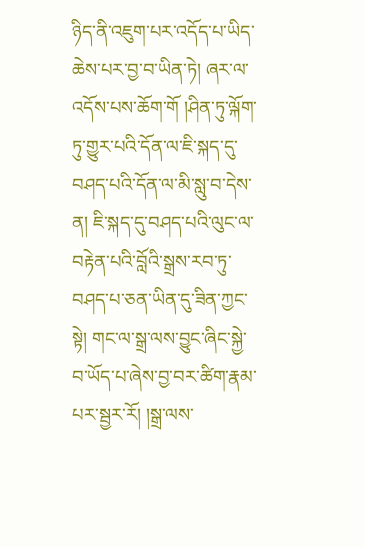ཉིད་ནི་འཇུག་པར་འདོད་པ་ཡིད་ཆེས་པར་བྱ་བ་ཡིན་ཏེ། ཞར་ལ་འདོས་པས་ཆོག་གོ །ཤིན་ཏུ་ལྐོག་ཏུ་གྱུར་པའི་དོན་ལ་ཇི་སྐད་དུ་བཤད་པའི་དོན་ལ་མི་སླུ་བ་དེས་ན། ཇི་སྐད་དུ་བཤད་པའི་ལུང་ལ་བརྟེན་པའི་བློའི་སྒྲས་རབ་ཏུ་བཤད་པ་ཅན་ཡིན་དུ་ཟིན་ཀྱང་སྟེ། གང་ལ་སྒྲ་ལས་བྱུང་ཞིང་སྐྱེ་བ་ཡོད་པ་ཞེས་བྱ་བར་ཚིག་རྣམ་པར་སྦྱར་རོ། །སྒྲ་ལས་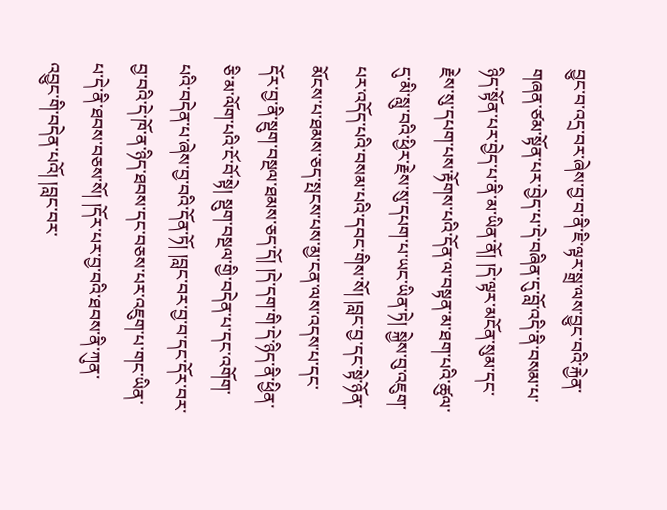བྱུང་བ་འདྲ་བར་ཞེས་བྱ་བ་ནི་ཇི་ལྟར་སྒྲ་ལས་བྱུང་བའི་རྐྱེན་གཞན་ཙམ་སྟོན་པར་བྱེད་པ་དེ་བཞིན་དུ་བློ་འདི་ནི་བསམ་པ་ཉིད་སྟོན་པར་བྱེད་པ་ནི་མ་ཡིན་ནོ། །དེ་ལྟར་མངོན་སུམ་དང་རྗེས་སུ་དཔག་པས་རྟོགས་པའི་དོན་ལ་བསྟན་མ་ཐག་པའི་ཚུལ་དུ་མི་སླུ་བའི་ཕྱིར་རྗེས་སུ་དཔག་པ་ཡང་ཡིན་ཏེ། སྐྱེས་བུ་འཇུག་པར་འདོད་པའི་བསམ་པའི་དབང་གིས་སོ། །བླང་བྱ་དང་སྟེ་ཉོན་མོངས་པ་ཐམས་ཅད་སྤངས་པས་མྱ་ངན་ལས་འདས་པ་དང་
དོར་བྱ་ནི་སྡུག་བསྔལ་ཐམས་ཅད་དོ། །དེ་དག་གི་དེ་ཉིད་ནི་ཕྱིན་ཅི་མ་ལོག་པའི་ངོ་བོ་སྟེ། སྡུག་བསྔལ་གྱི་བདེན་པ་དང་འགོག་པའི་བདེན་པ་ཞེས་བྱ་བའི་དོན་ཏོ། །བླང་བར་བྱ་བ་དང་དོར་བར་བྱ་བའི་དེ་ཁོ་ན་ཉིད་ཐབས་དང་བཅས་པར་འཇུག་པ་གང་ཡིན་པ་དེ་ནི་ཐབས་བཅས་སོ། །དོར་པར་བྱ་བའི་ཐབས་ནི་ཀུན་འབྱུང་གི་བདེན་པའོ། །བླང་བར་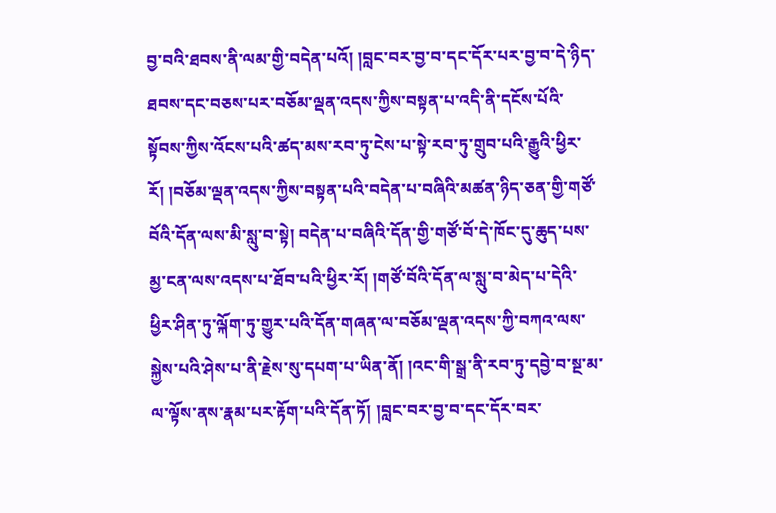བྱ་བའི་ཐབས་ནི་ལམ་གྱི་བདེན་པའོ། །བླང་བར་བྱ་བ་དང་དོར་པར་བྱ་བ་དེ་ཉིད་ཐབས་དང་བཅས་པར་བཅོམ་ལྡན་འདས་ཀྱིས་བསྟན་པ་འདི་ནི་དངོས་པོའི་སྟོབས་ཀྱིས་འོངས་པའི་ཚད་མས་རབ་ཏུ་ངེས་པ་སྟེ་རབ་ཏུ་གྲུབ་པའི་རྒྱུའི་ཕྱིར་རོ། །བཅོམ་ལྡན་འདས་ཀྱིས་བསྟན་པའི་བདེན་པ་བཞིའི་མཚན་ཉིད་ཅན་གྱི་གཙོ་བོའི་དོན་ལས་མི་སླུ་བ་སྟེ། བདེན་པ་བཞིའི་དོན་གྱི་གཙོ་བོ་དེ་ཁོང་དུ་ཆུད་པས་མྱ་ངན་ལས་འདས་པ་ཐོབ་པའི་ཕྱིར་རོ། །གཙོ་བོའི་དོན་ལ་སླུ་བ་མེད་པ་དེའི་ཕྱིར་ཤིན་ཏུ་ལྐོག་ཏུ་གྱུར་པའི་དོན་གཞན་ལ་བཅོམ་ལྡན་འདས་ཀྱི་བཀའ་ལས་སྐྱེས་པའི་ཤེས་པ་ནི་རྗེས་སུ་དཔག་པ་ཡིན་ནོ། །འང་གི་སྒྲ་ནི་རབ་ཏུ་དབྱེ་བ་སྔ་མ་ལ་ལྟོས་ནས་རྣམ་པར་རྟོག་པའི་དོན་ཏོ། །བླང་བར་བྱ་བ་དང་དོར་བར་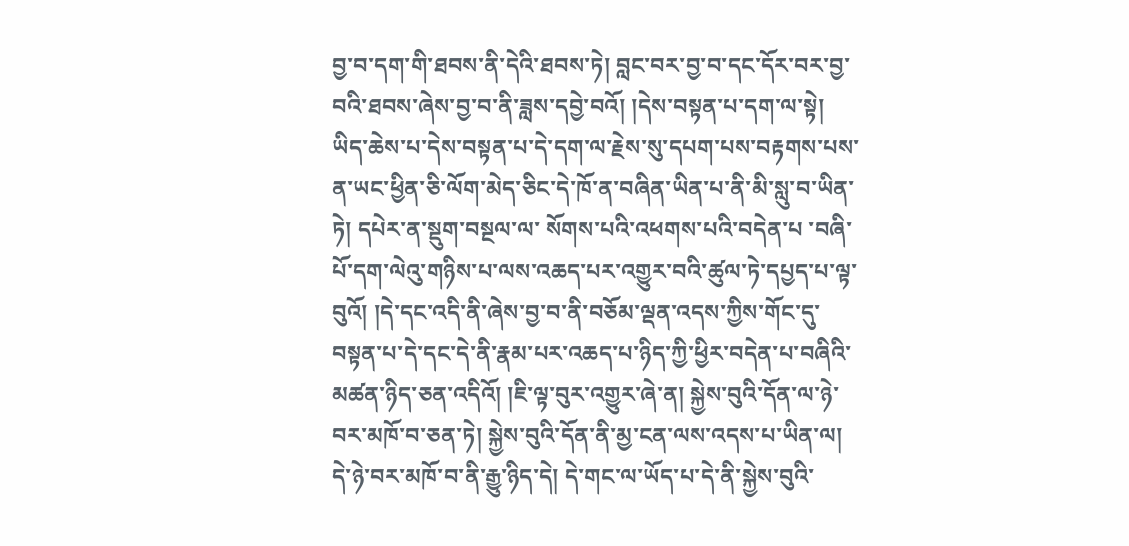བྱ་བ་དག་གི་ཐབས་ནི་དེའི་ཐབས་ཏེ། བླང་བར་བྱ་བ་དང་དོར་བར་བྱ་བའི་ཐབས་ཞེས་བྱ་བ་ནི་ཟླས་དབྱེ་བའོ། །དེས་བསྟན་པ་དག་ལ་སྟེ། ཡིད་ཆེས་པ་དེས་བསྟན་པ་དེ་དག་ལ་རྗེས་སུ་དཔག་པས་བརྟགས་པས་ན་ཡང་ཕྱིན་ཅི་ལོག་མེད་ཅིང་དེ་ཁོ་ན་བཞིན་ཡིན་པ་ནི་མི་སླུ་བ་ཡིན་ཏེ། དཔེར་ན་སྡུག་བསྔལ་ལ་ སོགས་པའི་འཕགས་པའི་བདེན་པ ་བཞི་པོ་དག་ལེའུ་གཉིས་པ་ལས་འཆད་པར་འགྱུར་བའི་ཚུལ་ཏེ་དཔྱད་པ་ལྟ་བུའོ། །དེ་དང་འདི་ནི་ཞེས་བྱ་བ་ནི་བཅོམ་ལྡན་འདས་ཀྱིས་གོང་དུ་བསྟན་པ་དེ་དང་དེ་ནི་རྣམ་པར་འཆད་པ་ཉིད་ཀྱི་ཕྱིར་བདེན་པ་བཞིའི་མཚན་ཉིད་ཅན་འདིའོ། །ཇི་ལྟ་བུར་འགྱུར་ཞེ་ན། སྐྱེས་བུའི་དོན་ལ་ཉེ་བར་མཁོ་བ་ཅན་ཏེ། སྐྱེས་བུའི་དོན་ནི་མྱ་ངན་ལས་འདས་པ་ཡིན་ལ། དེ་ཉེ་བར་མཁོ་བ་ནི་རྒྱུ་ཉིད་དེ། དེ་གང་ལ་ཡོད་པ་དེ་ནི་སྐྱེས་བུའི་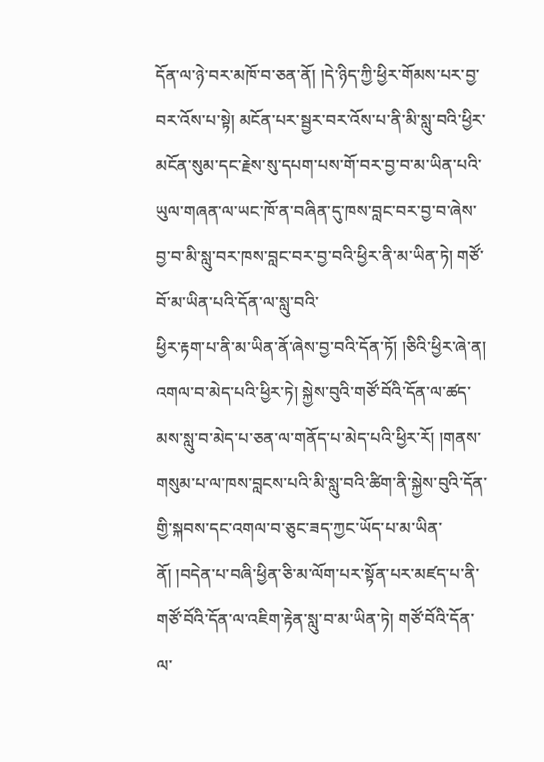དོན་ལ་ཉེ་བར་མཁོ་བ་ཅན་ནོ། །དེ་ཉིད་ཀྱི་ཕྱིར་གོམས་པར་བྱ་བར་འོས་པ་སྟེ། མངོན་པར་སྦྱར་བར་འོས་པ་ནི་མི་སླུ་བའི་ཕྱིར་མངོན་སུམ་དང་རྗེས་སུ་དཔག་པས་གོ་བར་བྱ་བ་མ་ཡིན་པའི་ཡུལ་གཞན་ལ་ཡང་ཁོ་ན་བཞིན་དུ་ཁས་བླང་བར་བྱ་བ་ཞེས་བྱ་བ་མི་སླུ་བར་ཁས་བླང་བར་བྱ་བའི་ཕྱིར་ནི་མ་ཡིན་ཏེ། གཙོ་བོ་མ་ཡིན་པའི་དོན་ལ་སླུ་བའི་
ཕྱིར་རྟག་པ་ནི་མ་ཡིན་ནོ་ཞེས་བྱ་བའི་དོན་ཏོ། །ཅིའི་ཕྱིར་ཞེ་ན། འགལ་བ་མེད་པའི་ཕྱིར་ཏེ། སྐྱེས་བུའི་གཙོ་བོའི་དོན་ལ་ཚད་མས་སླུ་བ་མེད་པ་ཅན་ལ་གནོད་པ་མེད་པའི་ཕྱིར་རོ། །གནས་གསུམ་པ་ལ་ཁས་བླངས་པའི་མི་སླུ་བའི་ཚིག་ནི་སྐྱེས་བུའི་དོན་གྱི་སྐབས་དང་འགལ་བ་ཅུང་ཟད་ཀྱང་ཡོད་པ་མ་ཡིན་ནོ། །བདེན་པ་བཞི་ཕྱིན་ཅི་མ་ལོག་པར་སྟོན་པར་མཛད་པ་ནི་གཙོ་བོའི་དོན་ལ་འཇིག་རྟེན་སླུ་བ་མ་ཡིན་ཏེ། གཙོ་བོའི་དོན་ལ་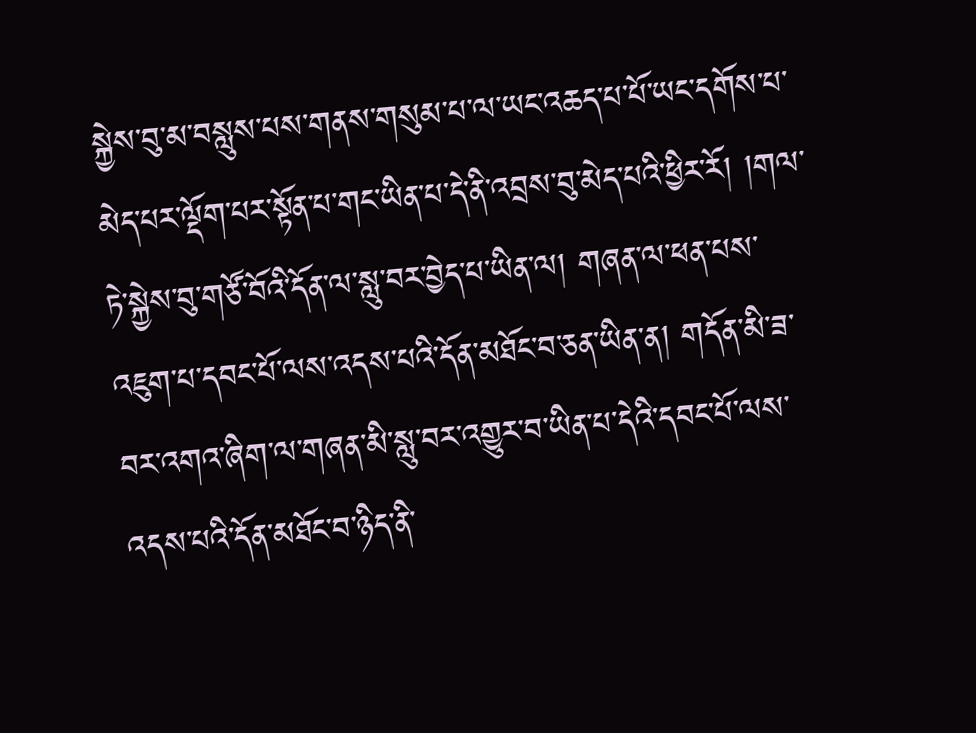སྐྱེས་བུ་མ་བསླུས་པས་གནས་གསུམ་པ་ལ་ཡང་འཆད་པ་པོ་ཡང་དགོས་པ་མེད་པར་ལྡོག་པར་སྟོན་པ་གང་ཡིན་པ་དེ་ནི་འབྲས་བུ་མེད་པའི་ཕྱིར་རོ། །གལ་ཏེ་སྐྱེས་བུ་གཙོ་བོའི་དོན་ལ་སླུ་བར་བྱེད་པ་ཡིན་ལ། གཞན་ལ་ཕན་པས་འཇུག་པ་དབང་པོ་ལས་འདས་པའི་དོན་མཐོང་བ་ཅན་ཡིན་ན། གདོན་མི་ཟ་བར་འགའ་ཞིག་ལ་གཞན་མི་སླུ་བར་འགྱུར་བ་ཡིན་པ་དེའི་དབང་པོ་ལས་འདས་པའི་དོན་མཐོང་བ་ཉིད་ནི་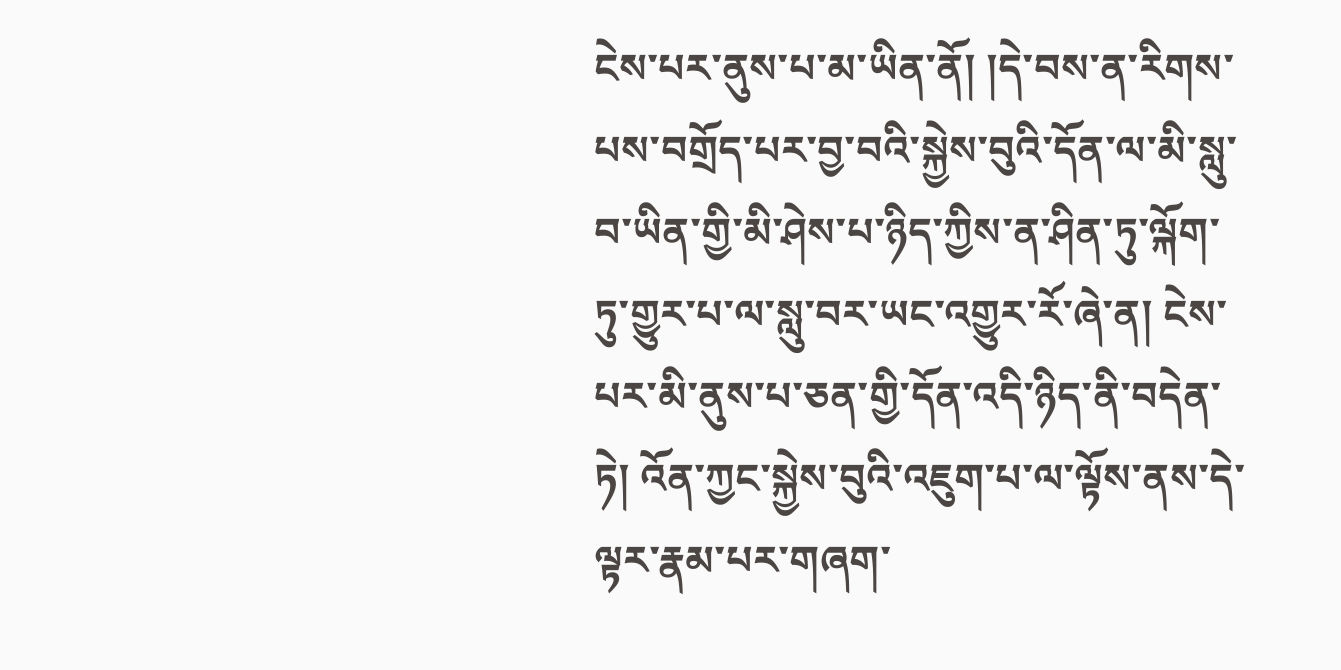ངེས་པར་ནུས་པ་མ་ཡིན་ནོ། །དེ་བས་ན་རིགས་པས་བགྲོད་པར་བྱ་བའི་སྐྱེས་བུའི་དོན་ལ་མི་སླུ་བ་ཡིན་གྱི་མི་ཤེས་པ་ཉིད་ཀྱིས་ན་ཤིན་ཏུ་ལྐོག་ཏུ་གྱུར་པ་ལ་སླུ་བར་ཡང་འགྱུར་རོ་ཞེ་ན། ངེས་པར་མི་ནུས་པ་ཅན་གྱི་དོན་འདི་ཉིད་ནི་བདེན་ཏེ། འོན་ཀྱང་སྐྱེས་བུའི་འཇུག་པ་ལ་ལྟོས་ནས་དེ་ལྟར་རྣམ་པར་གཞག་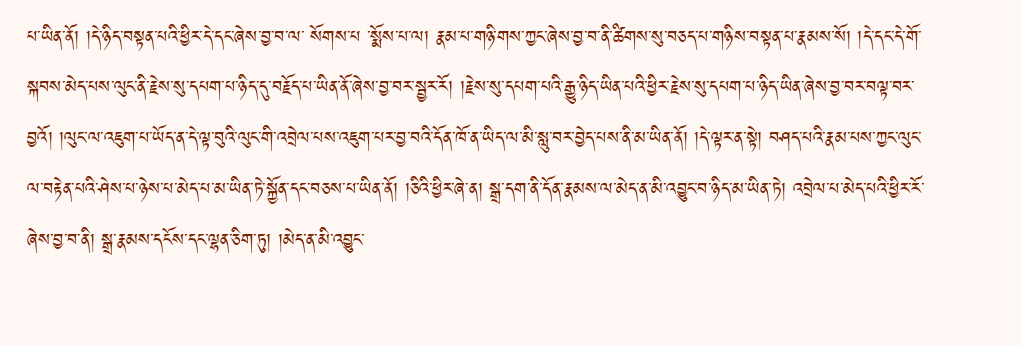པ་ཡིན་ནོ། །དེ་ཉིད་བསྟན་པའི་ཕྱིར་དེ་དང་ཞེས་བྱ་བ་ལ་ སོགས་པ ་སྨོས་པ་ལ། རྣམ་པ་གཉི་གས་ཀྱང་ཞེས་བྱ་བ་ནི་ཚིགས་སུ་བཅད་པ་གཉིས་བསྟན་པ་རྣམས་སོ། །དེ་དང་དེ་གོ་སྐབས་མེད་པས་ལུང་ནི་རྗེས་སུ་དཔག་པ་ཉིད་དུ་བརྗོད་པ་ཡིན་ནོ་ཞེས་བྱ་བར་སྦྱར་རོ། །རྗེས་སུ་དཔག་པའི་རྒྱུ་ཉིད་ཡིན་པའི་ཕྱིར་རྗེས་སུ་དཔག་པ་ཉིད་ཡིན་ཞེས་བྱ་བར་བལྟ་བར་བྱའོ། །ལུང་ལ་འཇུག་པ་ཡོད་ན་དེ་ལྟ་བུའི་ལུང་གི་འབྲེལ་པས་འཇུག་པར་བྱ་བའི་དོན་ཁོ་ན་ཡིད་ལ་མི་སླུ་བར་བྱེད་པས་ནི་མ་ཡིན་ནོ། །དེ་ལྟར་ན་སྟེ། བཤད་པའི་རྣམ་པས་ཀྱང་ལུང་ལ་བརྟེན་པའི་ཤེས་པ་ཉེས་པ་མེད་པ་མ་ཡིན་ཏེ་སྐྱོན་དང་བཅས་པ་ཡིན་ནོ། །ཅིའི་ཕྱིར་ཞེ་ན། སྒྲ་དག་ནི་དོན་རྣམས་ལ་མེད་ན་མི་འབྱུང་བ་ཉིད་མ་ཡིན་ཏེ། འབྲེལ་པ་མེད་པའི་ཕྱིར་རོ་ཞེས་བྱ་བ་ནི། སྒྲ་རྣམས་དངོས་དང་ལྷན་ཅིག་ཏུ། །མེད་ན་མི་འབྱུང་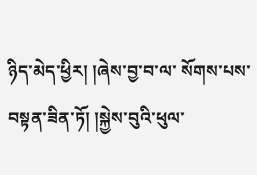ཉིད་མེད་ཕྱིར། །ཞེས་བྱ་བ་ལ་ སོགས་པས་བསྟན་ཟིན་ཏོ། །སྐྱེས་བུའི་ཕུལ་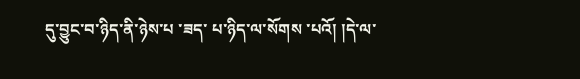དུ་བྱུང་བ་ཉིད་ནི་ཉེས་པ ་ཟད་ པ་ཉིད་ལ་སོགས ་པའོ། །དེ་ལ་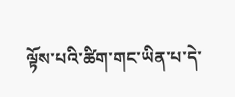ལྟོས་པའི་ཚིག་གང་ཡིན་པ་དེ་